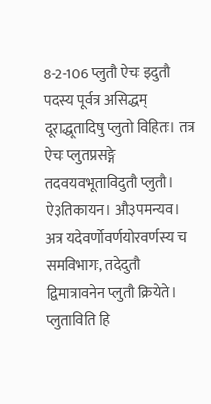8-2-106 प्लुतौ ऐचः इदुतौ पदस्य पूर्वत्र असिद्धम्
दूराद्धूतादिषु प्लुतो विहितः। तत्र ऐचः प्लुतप्रसङ्गे तदवयवभूताविदुतौ प्लुतौ। ऐ३तिकायन। औ३पमन्यव। अत्र यदेवर्णोवर्णयोरवर्णस्य च समविभागः, तदेदुतौ द्विमात्रावनेन प्लुतौ क्रियेते। प्लुताविति हि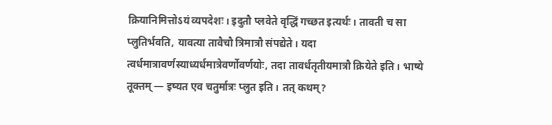क्रियानिमित्तोऽयं व्यपदेशः। इदुतौ प्लवेते वृद्धिं गच्छत इत्यर्थः। तावती च सा प्लुतिर्भवति, यावत्या तावैचौ त्रिमात्रौ संपद्येते। यदा त्वर्धमात्रावर्णस्याध्यर्धमात्रेवर्णोवर्णयोः, तदा तावर्धतृतीयमात्रौ क्रियेते इति। भाष्ये तूक्तम् — इष्यत एव चतुर्मात्रः प्लुत इति। तत् कथम्?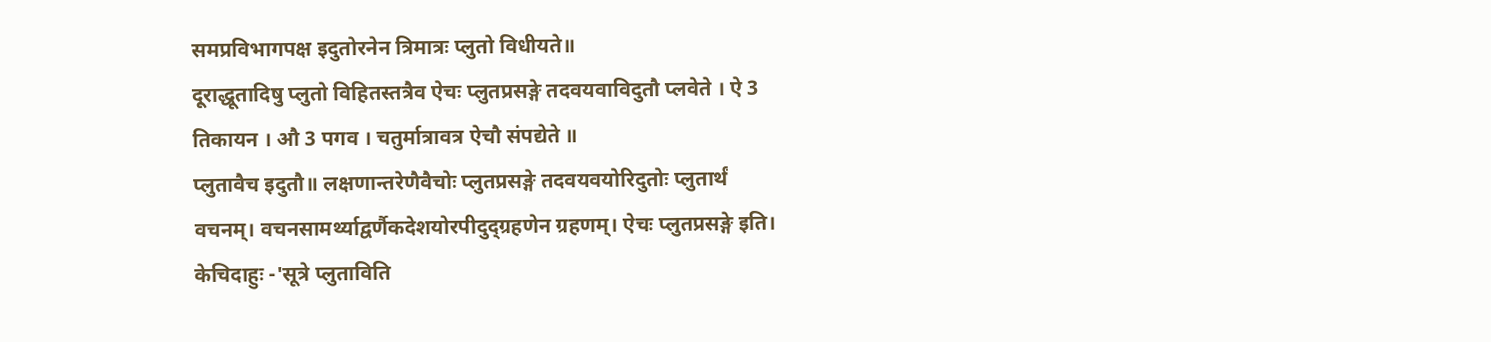समप्रविभागपक्ष इदुतोरनेन त्रिमात्रः प्लुतो विधीयते॥
दूराद्धूतादिषु प्लुतो विहितस्तत्रैव ऐचः प्लुतप्रसङ्गे तदवयवाविदुतौ प्लवेते । ऐ 3 तिकायन । औ 3 पगव । चतुर्मात्रावत्र ऐचौ संपद्येते ॥
प्लुतावैच इदुतौ॥ लक्षणान्तरेणैवैचोः प्लुतप्रसङ्गे तदवयवयोरिदुतोः प्लुतार्थं वचनम्। वचनसामर्थ्याद्वर्णैकदेशयोरपीदुद्ग्रहणेन ग्रहणम्। ऐचः प्लुतप्रसङ्गे इति। केचिदाहुः -'सूत्रे प्लुताविति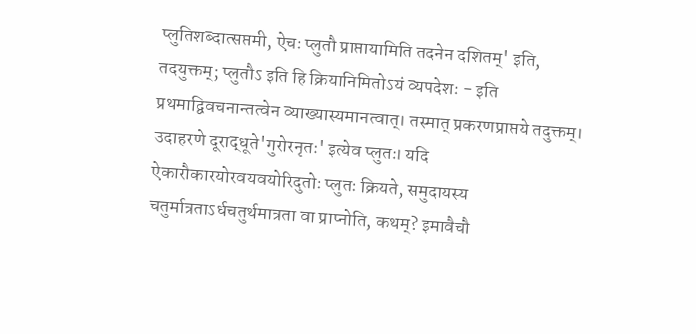प्लुतिशब्दात्सप्तमी, ऐचः प्लुतौ प्राप्तायामिति तदनेन दशितम्' इति, तदयुक्तम्; प्लुतौऽ इति हि क्रियानिमितोऽयं व्यपदेशः - इति प्रथमाद्विवचनान्तत्वेन व्याख्यास्यमानत्वात्। तस्मात् प्रकरणप्राप्तये तदुक्तम्। उदाहरणे दूराद्धूते'गुरोरनृतः' इत्येव प्लुतः। यदि ऐकारौकारयोरवयवयोरिदुतोः प्लुतः क्रियते, समुदायस्य चतुर्मात्रताऽर्धचतुर्थमात्रता वा प्राप्नोति, कथम्? इमावैचौ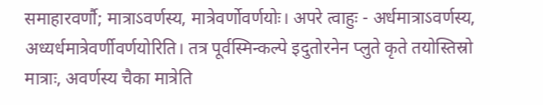समाहारवर्णौ; मात्राऽवर्णस्य, मात्रेवर्णोवर्णयोः। अपरे त्वाहुः - अर्धमात्राऽवर्णस्य, अध्यर्धमात्रेवर्णीवर्णयोरिति। तत्र पूर्वस्मिन्कल्पे इदुतोरनेन प्लुते कृते तयोस्तिस्रो मात्राः, अवर्णस्य चैका मात्रेति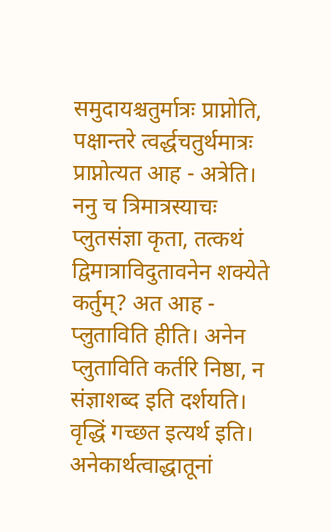समुदायश्चतुर्मात्रः प्राप्नोति, पक्षान्तरे त्वर्द्धचतुर्थमात्रः प्राप्नोत्यत आह - अत्रेति। ननु च त्रिमात्रस्याचः प्लुतसंज्ञा कृता, तत्कथं द्विमात्राविदुतावनेन शक्येते कर्तुम्? अत आह - प्लुताविति हीति। अनेन प्लुताविति कर्तरि निष्ठा, न संज्ञाशब्द इति दर्शयति। वृद्धिं गच्छत इत्यर्थ इति। अनेकार्थत्वाद्धातूनां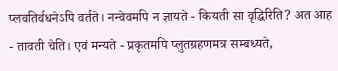प्लवतिर्वधनेऽपि वर्तते। नन्वेवमपि न ज्ञायते - कियती सा वृद्धिरिति? अत आह - तावती चेति। एवं मन्यते - प्रकृतमपि प्लुतग्रहणमत्र सम्बध्यते,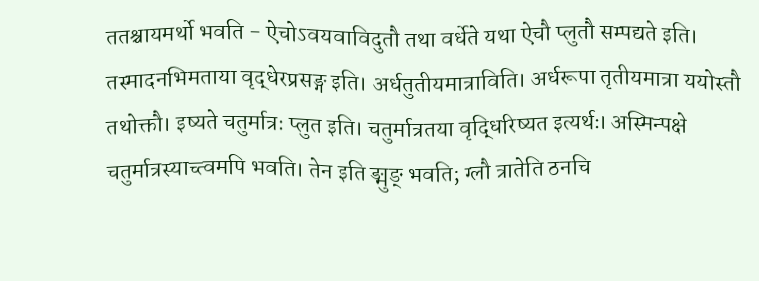ततश्चायमर्थो भवति - ऐचोऽवयवाविदुतौ तथा वर्धेते यथा ऐचौ प्लुतौ सम्पद्यते इति। तस्मादनभिमताया वृद्धेरप्रसङ्ग इति। अर्धतुतीयमात्राविति। अर्धरूपा तृतीयमात्रा ययोस्तौ तथोक्तौ। इष्यते चतुर्मात्रः प्लुत इति। चतुर्मात्रतया वृद्धिरिष्यत इत्यर्थः। अस्मिन्पक्षे चतुर्मात्रस्याच्त्वमपि भवति। तेन इति ङ्मुङ् भवति; ग्लौ त्रातेति ठनचि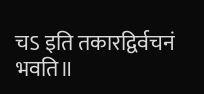चऽ इति तकारद्विर्वचनं भवति॥